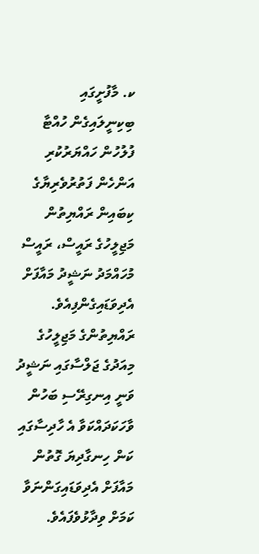ކ. މާފުށީގައި ބިކިނީލައިގެން ހުއްޓާ ފުލުހުން ހައްޔަރުކުރި އަންހެން ފަތުރުވެރިޔާގެ ކިބައިން ރައްޔިތުން މަޖިލީހުގެ ރައީސް، ރައީސް މުހައްމަދު ނަޝީދު މައާފަށް އެދިވަޑައިގެންފިއެވެ.
ރައްޔިތުންގެ މަޖިލީހުގެ މިއަދުގެ ޖަލްސާގައި ނަޝީދު ވަނީ އިނގިރޭސި ބަހުން ވާހަކަދައްކަވާ އެ ހާދިސާގައި ކަން ހިނގާދިޔަ ގޮތުން މައާފަށް އެދިވަޑައިގަންނަވާ ކަމަށް ވިދާޅުވެފައެވެ.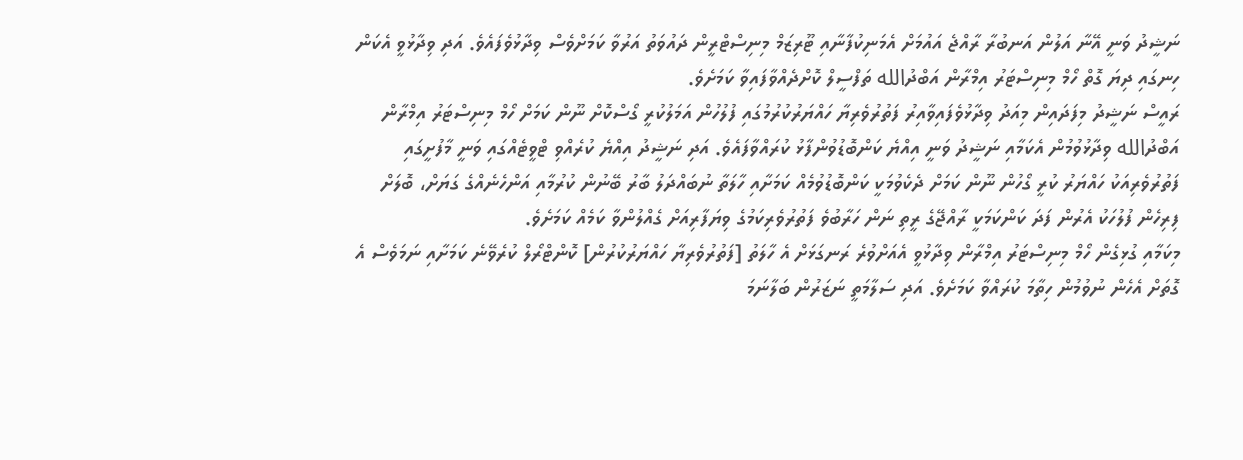ނަޝީދު ވަނީ އޭނާ އަލުން އަނބުރާ ރާއްޖެ އައުމަށް އެމަނިކުފާނާއި ޓޫރިޒަމް މިނިސްޓްރީން ދައުވަތު އަރުވާ ކަމަށްވެސް ވިދާޅުވެފައެވެ. އަދި ވިދާޅުވީ އެކަން ހިނގައި ދިޔަ ގޮތް ހޯމް މިނިސްޓަރު އިމްރާން އަބްދުالله ތަފްސީލް ކޮށްދެއްވާފައިވާ ކަމަށެވެ.
ރައީސް ނަޝީދު މިފަދައިން މިއަދު ވިދާޅުވެފައިވާއިރު ފަތުރުވެރިޔާ ހައްޔަރުކުރުމުގައި ފުލުހުން އަމަލުކުރީ ގޯސްކޮށް ނޫން ކަމަށް ހޯމް މިނިސްޓަރު އިމްރާން އަބްދުالله ވިދާޅުވުމުން އެކަމާއި ނަޝީދު ވަނީ އިއްޔެ ކަންބޮޑުވުންފާޅު ކުރައްވާފައެވެ. އަދި ނަޝީދު އިއްޔެ ކުރެއްވި ޓްވީޓެއްގައި ވަނީ މާފުށީގައި ފަތުރުވެރިއަކު ހައްޔަރު ކުރީ ގޯހުން ނޫން ކަމަށް ދެކެވުމަކީ ކަންބޮޑުވުމެއް ކަމަށާއި ހާލަތާ ނުބައްދަލު ބާރު ބޭނުން ކުރުމާއި އަންހެނެއްގެ ގަޔަށް، ބޮލަށް ފިރިހެން ފުލުހަކު އެރުން ފަދަ ކަންކަމަކީ ރާއްޖޭގެ ރީތި ނަން ހަރާބުވެ ފަތުރުވެރިކަމުގެ ވިޔަފާރިއަށް ގެއްލުންވާ ކަމެއް ކަމަށެވެ.
މިކަމާއި ގުޅިގެން ހޯމް މިނިސްޓަރު އިމްރާން ވިދާޅުވީ އެއަށްވުރެ ރަނގަޅަށް އެ ހާލަތު [ފަތުރުވެރިޔާ ހައްޔަރުކުރުން] ކޮންޓްރޯލް ކުރެވޭނެ ކަމަށާއި ނަމަވެސް އެ ގޮތަށް އެހެން ނުވުމުން ހިތާމަ ކުރައްވާ ކަމަށެވެ. އަދި ސަލާމަތީ ނަޒަރުން ބަލާނަމަ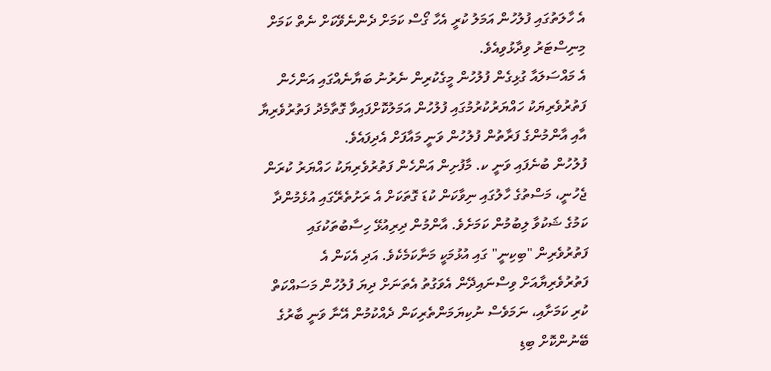އެ ހާލަތުގައި ފުލުހުން އަމަލު ކުރީ އެހާ ގޯސް ކަމަށް ދެންނެވޭކަށް ނެތް ކަމަށް މިނިސްޓަރު ވިދާޅުވިއެވެ.
އެ މައްސަލައާ ގުޅިގެން ފުލުހުން މީގެކުރިން ނެރުނު ބަޔާނެއްގައި އަންހެން ފަތުރުވެރިޔަކު ހައްޔަރުކުރުމުގައި ފުލުހުން އަމަލުކޮށްފައިވާ ގޮތާމެދު ފަތުރުވެރިޔާ އާއި އާންމުންގެ ފަރާތުން ފުލުހުން ވަނީ މައާފަށް އެދިފައެވެ.
ފުލުހުން ބުނެފައި ވަނީ ކ. މާފުށިން އަންހެން ފަތުރުވެރިޔަކު ހައްޔަރު ކުރަން ޖެހުނީ، މަސްތުގެ ހާލުގައި ނިވާކަން ކުޑަ ގޮތަކަށް އެ ރަށުތެރޭގައި އުޅެމުންދާ ކަމުގެ ޝަކުވާ ލިބުމުން ކަމަށެވެ. އާންމުން ދިރިއުޅޭ ހިސާބުތަކުގައި ފަތުރުވެރިން "ބިކިނީ" ގައި އުޅުމަކީ މަނާކަމެކެވެ. އަދި އެކަން އެ ފަތުރުވެރިޔާއަށް ވިސްނައިދޭން އެވަގުތު އެތަނަށް ދިޔަ ފުލުހުން މަސައްކަތް ކުރި ކަމަށާއި، ނަމަވެސް ނުކިޔަމަންތެރިކަން ދެއްކުމުން އޭނާ ވަނީ ބާރުގެ ބޭނުންކޮށް ބިޑި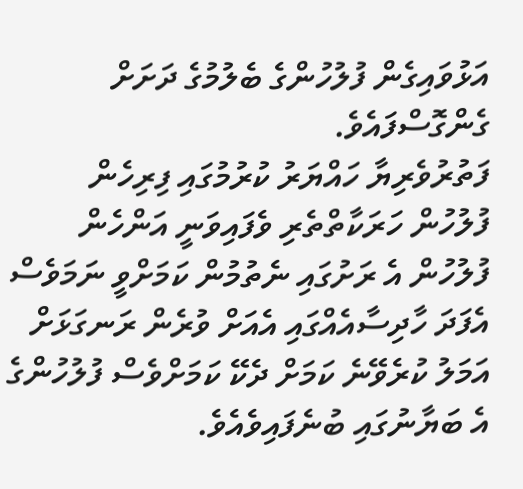އަޅުވައިގެން ފުލުހުންގެ ބެލުމުގެ ދަށަށް ގެންގޮސްފައެވެ.
ފަތުރުވެރިޔާ ހައްޔަރު ކުރުމުގައި ފިރިހެން ފުލުހުން ހަރަކާތްތެރި ވެފައިވަނީ އަންހެން ފުލުހުން އެ ރަށުގައި ނެތުމުން ކަމަށްވީ ނަމަވެސް އެފަދަ ހާދިސާއެއްގައި އެއަށް ވުރެން ރަނގަޅަށް އަމަލު ކުރެވޭނެ ކަމަށް ދެކޭ ކަމަށްވެސް ފުލުހުންގެ އެ ބަޔާނުގައި ބުނެފައިވެއެވެ.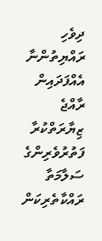ދިވެހި ރައްޔިތުންނާ އެއްފަދައިން ރާއްޖެ ޒިޔާރަތްކުރާ ފަތުރުވެރިންގެ ސަލާމަތާ ރައްކާތެރިކަން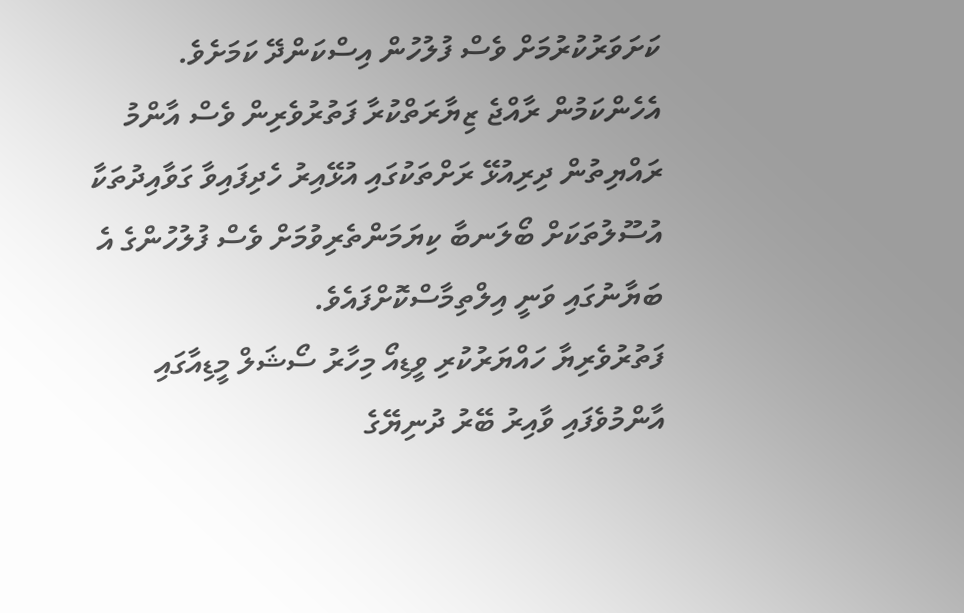ކަށަވަރުކުރުމަށް ވެސް ފުލުހުން އިސްކަންދޭ ކަމަށެވެ. އެހެންކަމުން ރާއްޖެ ޒިޔާރަތްކުރާ ފަތުރުވެރިން ވެސް އާންމު ރައްޔިތުން ދިރިއުޅޭ ރަށްތަކުގައި އުޅޭއިރު ހެދިފައިވާ ގަވާއިދުތަކާ އުސޫލުތަކަށް ބޯލަނބާ ކިޔަމަންތެރިވުމަށް ވެސް ފުލުހުންގެ އެ ބަޔާނުގައި ވަނީ އިލްތިމާސްކޮށްފައެވެ.
ފަތުރުވެރިޔާ ހައްޔަރުކުރި ވީޑިއޯ މިހާރު ސޯޝަލް މީޑިއާގައި އާންމުވެފައި ވާއިރު ބޭރު ދުނިޔޭގެ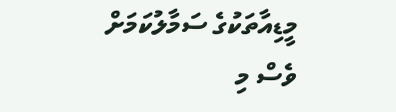މީޑިއާތަކުގެ ސަމާލުކަމަށް ވެސް މި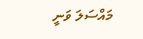މައްސަލަ ވަނީ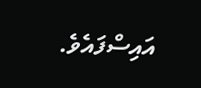އައިސްފައެވެ.